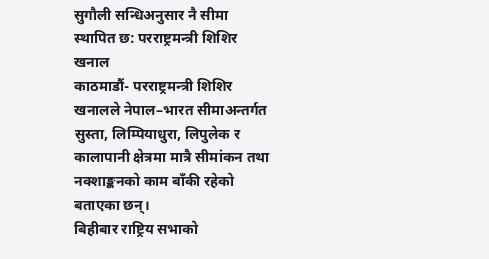सुगौली सन्धिअनुसार नै सीमा स्थापित छ: परराष्ट्रमन्त्री शिशिर खनाल
काठमाडौं- परराष्ट्रमन्त्री शिशिर खनालले नेपाल–भारत सीमाअन्तर्गत सुस्ता, लिम्पियाधुरा, लिपुलेक र कालापानी क्षेत्रमा मात्रै सीमांकन तथा नक्शाङ्कनको काम बाँकी रहेको बताएका छन्।
बिहीबार राष्ट्रिय सभाको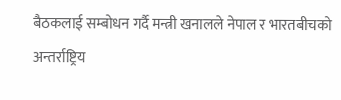बैठकलाई सम्बोधन गर्दै मन्त्री खनालले नेपाल र भारतबीचको अन्तर्राष्ट्रिय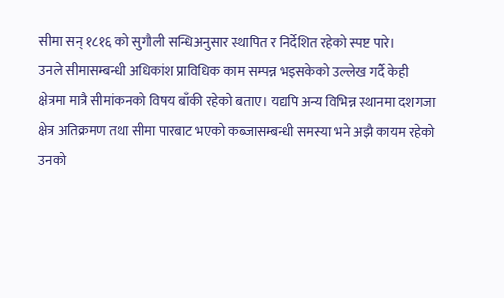सीमा सन् १८१६ को सुगौली सन्धिअनुसार स्थापित र निर्देशित रहेको स्पष्ट पारे।
उनले सीमासम्बन्धी अधिकांश प्राविधिक काम सम्पन्न भइसकेको उल्लेख गर्दै केही क्षेत्रमा मात्रै सीमांकनको विषय बाँकी रहेको बताए। यद्यपि अन्य विभिन्न स्थानमा दशगजा क्षेत्र अतिक्रमण तथा सीमा पारबाट भएको कब्जासम्बन्धी समस्या भने अझै कायम रहेको उनको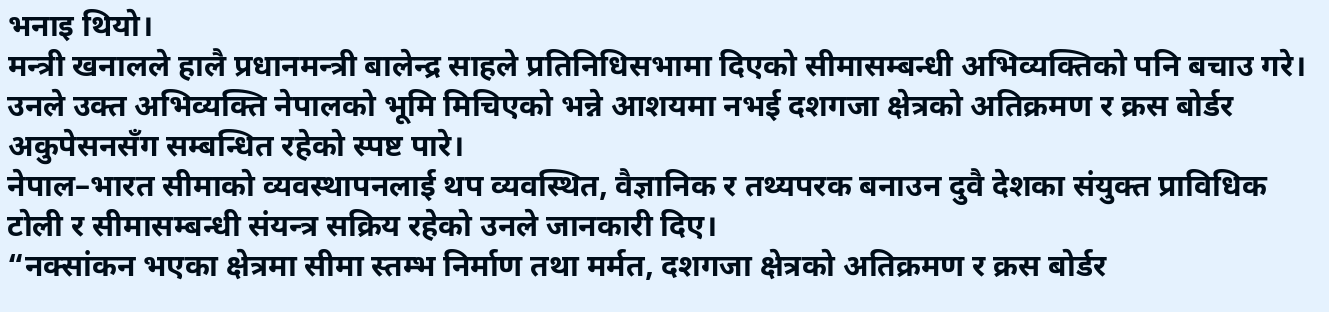भनाइ थियो।
मन्त्री खनालले हालै प्रधानमन्त्री बालेन्द्र साहले प्रतिनिधिसभामा दिएको सीमासम्बन्धी अभिव्यक्तिको पनि बचाउ गरे। उनले उक्त अभिव्यक्ति नेपालको भूमि मिचिएको भन्ने आशयमा नभई दशगजा क्षेत्रको अतिक्रमण र क्रस बोर्डर अकुपेसनसँग सम्बन्धित रहेको स्पष्ट पारे।
नेपाल–भारत सीमाको व्यवस्थापनलाई थप व्यवस्थित, वैज्ञानिक र तथ्यपरक बनाउन दुवै देशका संयुक्त प्राविधिक टोली र सीमासम्बन्धी संयन्त्र सक्रिय रहेको उनले जानकारी दिए।
“नक्सांकन भएका क्षेत्रमा सीमा स्तम्भ निर्माण तथा मर्मत, दशगजा क्षेत्रको अतिक्रमण र क्रस बोर्डर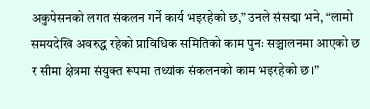अकुपेसनको लगत संकलन गर्ने कार्य भइरहेको छ,” उनले संसद्मा भने, “लामो समयदेखि अवरुद्ध रहेको प्राविधिक समितिको काम पुनः सञ्चालनमा आएको छ र सीमा क्षेत्रमा संयुक्त रूपमा तथ्यांक संकलनको काम भइरहेको छ।”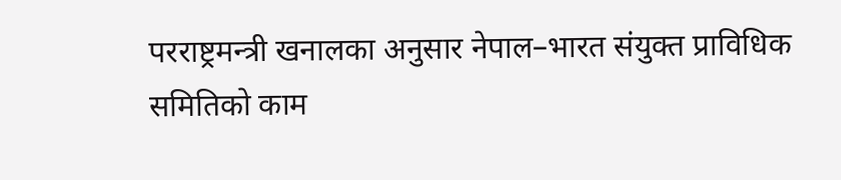परराष्ट्रमन्त्री खनालका अनुसार नेपाल–भारत संयुक्त प्राविधिक समितिको काम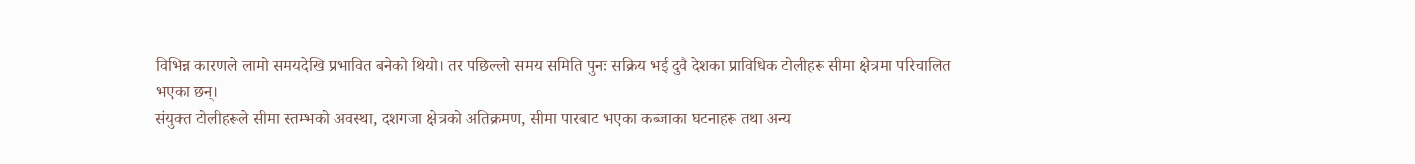विभिन्न कारणले लामो समयदेखि प्रभावित बनेको थियो। तर पछिल्लो समय समिति पुनः सक्रिय भई दुवै देशका प्राविधिक टोलीहरू सीमा क्षेत्रमा परिचालित भएका छन्।
संयुक्त टोलीहरूले सीमा स्तम्भको अवस्था, दशगजा क्षेत्रको अतिक्रमण, सीमा पारबाट भएका कब्जाका घटनाहरू तथा अन्य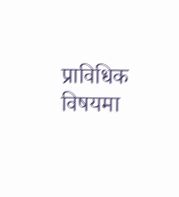प्राविधिक विषयमा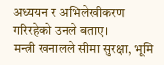अध्ययन र अभिलेखीकरण गरिरहेको उनले बताए।
मन्त्री खनालले सीमा सुरक्षा, भूमि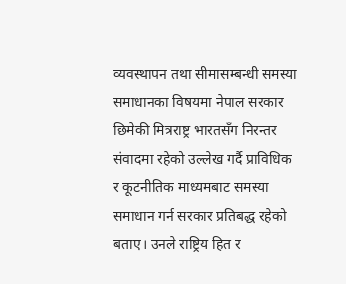व्यवस्थापन तथा सीमासम्बन्धी समस्या समाधानका विषयमा नेपाल सरकार छिमेकी मित्रराष्ट्र भारतसँग निरन्तर संवादमा रहेको उल्लेख गर्दै प्राविधिक र कूटनीतिक माध्यमबाट समस्या समाधान गर्न सरकार प्रतिबद्ध रहेको बताए। उनले राष्ट्रिय हित र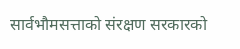सार्वभौमसत्ताको संरक्षण सरकारको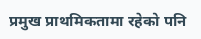प्रमुख प्राथमिकतामा रहेको पनि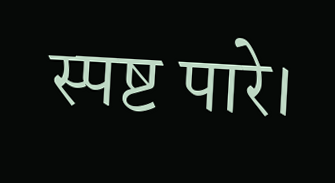स्पष्ट पारे।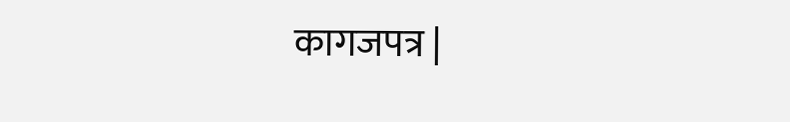कागजपत्र |